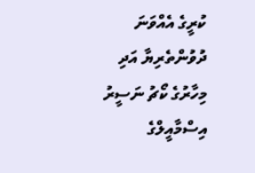ކުރީގެ އެއްވަނަ ދުވުންތެރިޔާ އަދި މިހާރުގެ ކޯޗު ނަސީރު އިސްމާއީލްގެ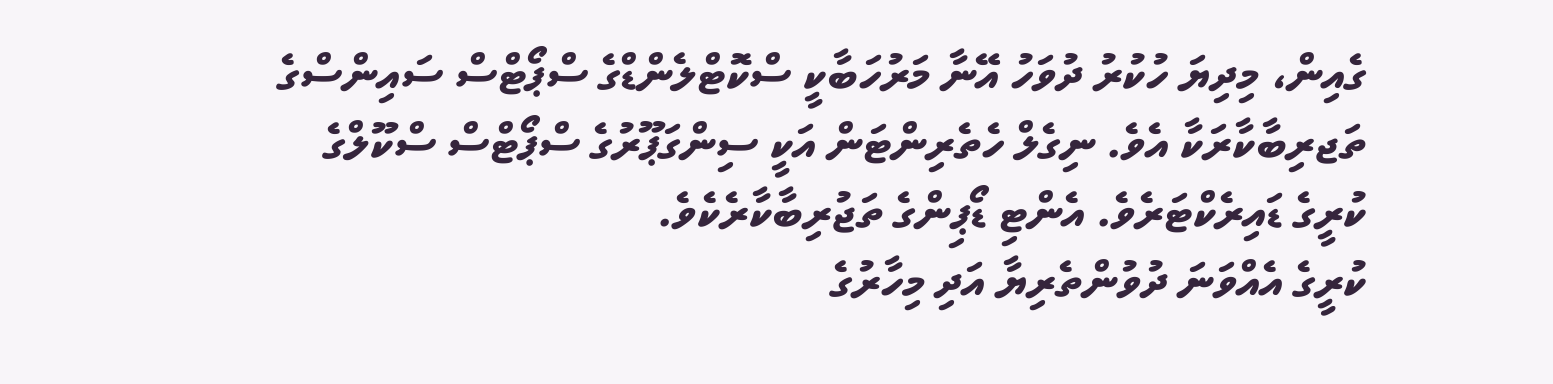ގެއިން، މިދިޔަ ހުކުރު ދުވަހު އޭނާ މަރުހަބާކީ ސްކޮޓްލެންޑްގެ ސްޕޯޓްސް ސައިންސްގެ ތަޖރިބާކާރަކާ އެވެ. ނިގެލް ހެތެރިންޓަން އަކީ ސިންގަޕޫރުގެ ސްޕޯޓްސް ސްކޫލްގެ ކުރީގެ ޑައިރެކްޓަރެވެ. އެންޓި ޑޯޕިންގެ ތަޖުރިބާކާރެކެވެ.
ކުރީގެ އެއްވަނަ ދުވުންތެރިޔާ އަދި މިހާރުގެ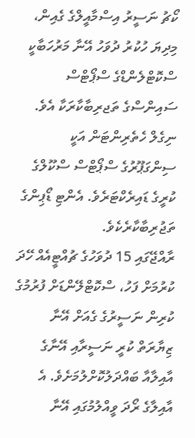ކޯޗު ނަސީރު އިސްމާއީލްގެ ގެއިން، މިދިޔަ ހުކުރު ދުވަހު އޭނާ މަރުހަބާކީ ސްކޮޓްލެންޑްގެ ސްޕޯޓްސް ސައިންސްގެ ތަޖރިބާކާރަކާ އެވެ. ނިގެލް ހެތެރިންޓަން އަކީ ސިންގަޕޫރުގެ ސްޕޯޓްސް ސްކޫލްގެ ކުރީގެ ޑައިރެކްޓަރެވެ. އެންޓި ޑޯޕިންގެ ތަޖުރިބާކާރެކެވެ.
ރާއްޖޭގައި 15 ދުވަހުގެ ޗުއްޓީއެއް ހޭދަ ކުރުމަށް ފަހު، ސްކޮޓްލޭންޑަށް ފުރުމުގެ ކުރިން ނަސީރުގެ ގެއަށް އޭނާ ޒިޔާރަތް ކުރީ ނަސީރާއި އޭނާގެ އާއިލާއާ ބައްދަލުކޮށްލުމަށެވެ. އެ އާއިލާގެ ރޯދަ ވީއްލުމުގައި އޭނާ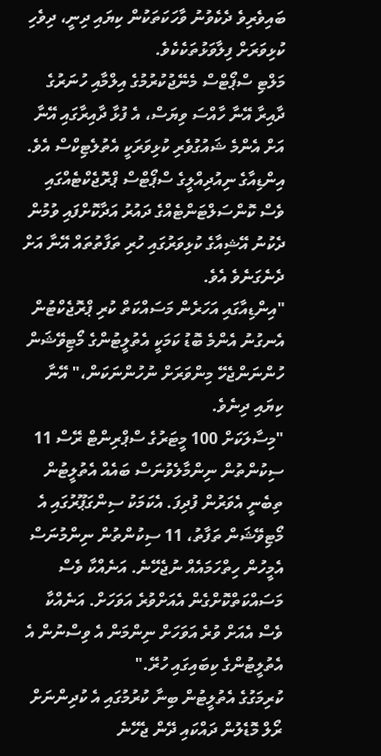ބައިވެރިވެ ދެކެވުނު ވާހަކަތަކުން ކިޔައި ދިނީ، ދިވެހި ކުޅިވަރަށް ފިލާވަޅުތަކެކެވެ.
މަލްޓި ސްޕޯޓްސް މެނޭޖުކުރުމުގެ އިލްމާއި ހުނަރުގެ ދާއިރާ އޭނާ ހާއްސަ ވިޔަސް، އެ ފުޅާ ދާއިރާގައި އޭނާ އަށް އެންމެ ޝައުގުވެރި ކުޅިވަރަކީ އެތުލެޓިކްސް އެވެ. އިންޑިއާގެ ނިއުދިއްލީގެ ސްޕޯޓްސް ޕްރޮޖެކްޓެއްގައި ވެސް ކޮންސަލްޓަންޓެއްގެ ދައުރު އަދާކޮށްފައި ވުމުން ދެކުނު އޭޝިއާގެ ކުޅިވަރުގައި ހުރި ތަފާތުތައް އޭނާ އަށް ދެނެގަނެވެ އެވެ.
"އިންޑިއާގައި އަހަރެން މަސައްކަތް ކުރި ޕްރޮޖެކްޓުން އެނގުނު އެންމެ ބޮޑު ކަމަކީ އެތުލީޓުންގެ މޯޓިވޭޝަން ހުންނަންޖެހޭ މިންވަރަށް ނުހުންނަކަން،" އޭނާ ކިޔައި ދިނެވެ.
"މިސާލަކަށް 100 މީޓަރުގެ ސްޕްރިންޓް ރޭސް 11 ސިކުންތުން ނިންމާލެވުނަސް ބައެއް އެތުލީޓުން ތިބެނީ އެވަރުން ފުދިފަ. އެކަމަކު ސިންގަޕޫރުގައި އެ މޯޓިވޭޝަން ތަފާތު، 11 ސިކުންތުން ނިންމުނަސް އެމީހުން ހިތްހަމައެއް ނުޖެހޭނެ. އަނެއްކާ ވެސް މަސައްކަތްކޮށްގެން އެއަށްވުރެ އަވަހަށް. އަނެއްކާ ވެސް އެއަށް ވުރެ އަވަހަށް ނިންމަން އެ ވިސްނުން އެ އެތުލީޓުންގެ ކިބައިގައި ހުރޭ."
ކުރިމަގުގެ އެތުލީޓުން ބިނާ ކުރުމުގައި އެ ކުދިންނަށް ރޯލް މޮޑެލުން ދައްކައި ދޭން ޖެހޭނެ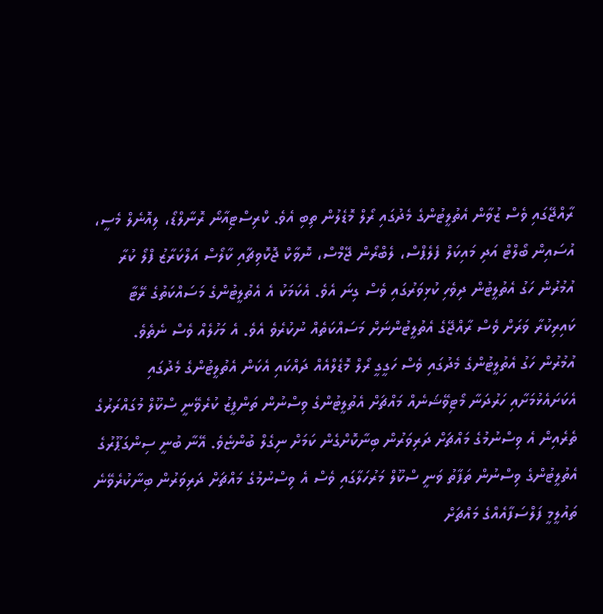ރާއްޖޭގައި ވެސް ޒުވާން އެތުލީޓުންގެ މެދުގައި ރޯލް މޮޑެލުން ތިބި އެވެ. ކްރިސްޓިއާނޯ ރޮނާލްޑޯ، ލިއޮނެލް މެސީ، އުސައިން ބޯލްޓް އަދި މައިކަލް ފެލެޕްސް، ލެބްރޯން ޖޭމްސް، ނޮވާކް ޖޮކޮވިޗާއި ކާލޯސް އަލްކަރާޒު ފްލޯ ކުރާ އުމުރުން ހަގު އެތުލީޓުން ދިވެހި ކުޅިވަރުގައި ވެސް ގިނަ އެވެ. އެކަމަކު އެ އެތުލީޓުންގެ މަސައްކަތުގެ ރޭޓާ ކައިރިކުރާ ވަރަށް ވެސް ރާއްޖޭގެ އެތުލީޓުންނަށް މަސައްކަތެއް ނުކުރެވެ އެވެ. އެ މަހުލެއް ވެސް ނެތެވެ.
އުމުރުން ހަގު އެތުލީޓުންގެ މެދުގައި ވެސް ހަގީގީ ރޯލް މޮޑެލްއެއް ދައްކައި އެކަން އެތުލީޓުންގެ މެދުގައި އެކަށައެޅުމަށާއި ހަރުދަނާ މޯޓިވޭޝަނެއް މައްޗަށް އެތުލީޓުންގެ ވިސްނުން ތަންފީޒު ކުރެވޭނީ ސްކޫލް މުގައްރަރުގެ ތެރެއިން އެ ވިސްނުމުގެ މައްޗަށް ދަރިވަރުން ބިނާކޮށްގެން ކަމަށް ނިގެލް ބުންޏެވެ. އޭނާ ބުނީ ސިންގަޕޫރުގެ އެތުލީޓުންގެ ވިސްނުން ތަފާތު ވަނީ ސްކޫލް މަރުހަލާގައި ވެސް އެ ވިސްނުމުގެ މައްޗަށް ދަރިވަރުން ބިނާކުރެވޭނެ ތައުލީމީ ފަލްސަފާއެއްގެ މައްޗަށް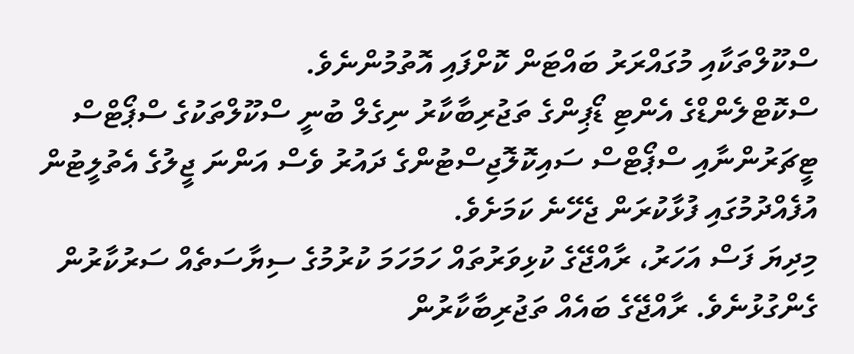ސްކޫލްތަކާއި މުގައްރަރު ބައްޓަން ކޮށްފައި އޮތުމުންނެވެ.
ސްކޮޓްލެންޑްގެ އެންޓި ޑޯޕިންގެ ތަޖުރިބާކާރު ނިގެލް ބުނީ ސްކޫލްތަކުގެ ސްޕޯޓްސް ޓީޗަރުންނާއި ސްޕޯޓްސް ސައިކޮލޮޖިސްޓުންގެ ދައުރު ވެސް އަންނަ ޖީލުގެ އެތުލީޓުން އުފެއްދުމުގައި ފުޅާކުރަން ޖެހޭނެ ކަމަށެވެ.
މިދިޔަ ފަސް އަހަރު، ރާއްޖޭގެ ކުޅިވަރުތައް ހަމަހަމަ ކުރުމުގެ ސިޔާސަތެއް ސަރުކާރުން ގެންގުޅުނެވެ. ރާއްޖޭގެ ބައެއް ތަޖުރިބާކާރުން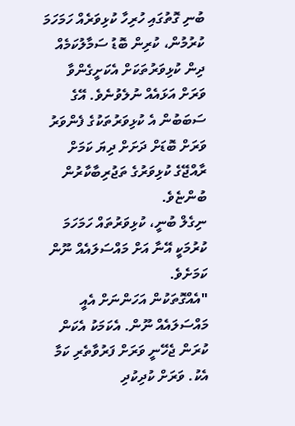ބުނި ގޮތުގައި ހުރިހާ ކުޅިވަރެއް ހަމަހަމަ ކުރުމުން، ކުރިން ބޮޑު ސަމާލުކަމެއް ދިން ކުޅިވަރުތަކަށް އެކަށީގެންވާ ވަރަށް އަޅައެއް ނުލެވުނެވެ. އޭގެ ސަބަބުން އެ ކުޅިވަރުތަކުގެ ފެންވަރު ވަރަށް ބޮޑަށް ދަށަށް ދިޔަ ކަމަށް ރާއްޖޭގެ ކުޅިވަރުގެ ތަޖުރިބާކާރުން ބުންޏެވެ.
ނިގެލް ބުނީ، ކުޅިވަރުތައް ހަމަހަމަ ކުރުމަކީ އޭނާ އަށް މައްސަލައެއް ނޫން ކަމަށެވެ.
"އެއްގޮތަކުން އަހަންނަށް އެއީ މައްސަލައެއް ނޫން. އެކަމަކު އެކަން ކުރަން ޖެހޭނީ ވަރަށް ފަރުވާތެރި ކަމާ އެކު. ވަރަށް ކުދިކުދި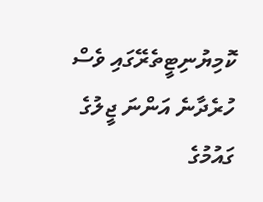ކޮމިޔުނިޓީތެރޭގައި ވެސް ހުރެދާނެ އަންނަ ޖީލުގެ ގައުމުގެ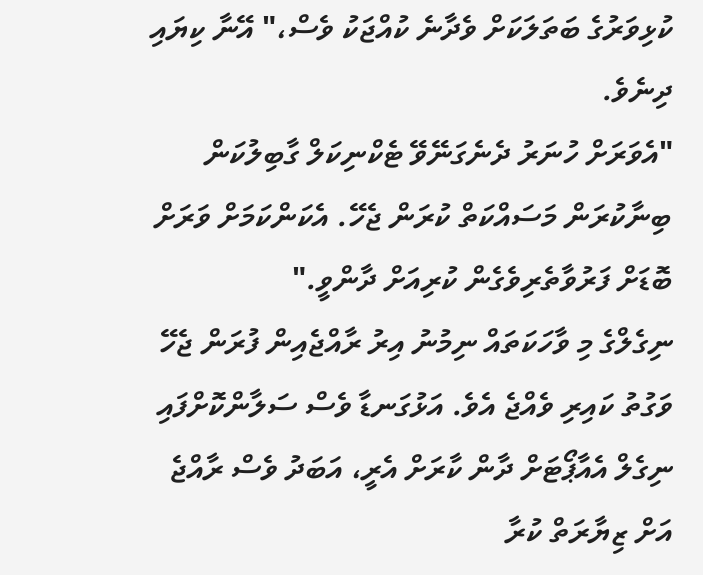ކުޅިވަރުގެ ބަތަލަކަށް ވެދާނެ ކުއްޖަކު ވެސް،" އޭނާ ކިޔައި ދިނެވެ.
"އެވަރަށް ހުނަރު ދެނެގަނޭވޭ ޓެކްނިކަލް ގާބިލުކަން ބިނާކުރަން މަސައްކަތް ކުރަން ޖެހޭ. އެކަންކަމަށް ވަރަށް ބޮޑަށް ފަރުވާތެރިވެގެން ކުރިއަށް ދާންވީ."
ނިގެލްގެ މި ވާހަކަތައް ނިމުނު އިރު ރާއްޖެއިން ފުރަން ޖެހޭ ވަގުތު ކައިރި ވެއްޖެ އެވެ. އަޅުގަނޑާ ވެސް ސަލާންކޮށްފައި ނިގެލް އެއާޕޯޓަށް ދާން ކާރަށް އެރީ، އަބަދު ވެސް ރާއްޖެ އަށް ޒިޔާރަތް ކުރާ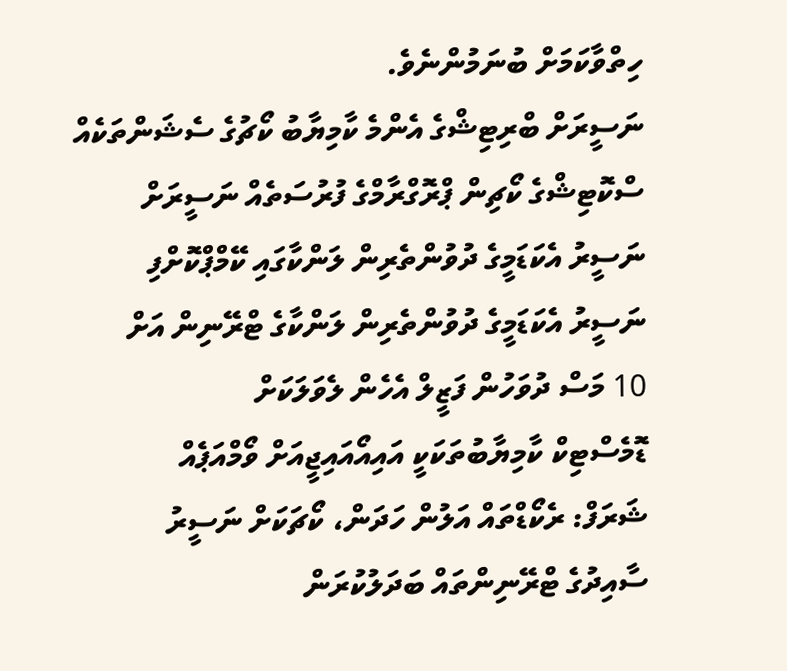ހިތްވާކަމަށް ބުނަމުންނެވެ.
ނަސީރަށް ބްރިޓިޝްގެ އެންމެ ކާމިޔާބު ކޯޗުގެ ސެޝަންތަކެއް
ސްކޮޓިޝްގެ ކޯޗިން ޕްރޮގްރާމްގެ ފުރުސަތެއް ނަސީރަށް
ނަސީރު އެކަޑަމީގެ ދުވުންތެރިން ލަންކާގައި ކޭމްޕްކޮށްފި
ނަސީރު އެކަޑަމީގެ ދުވުންތެރިން ލަންކާގެ ޓްރޭނިން އަށް
10 މަސް ދުވަހުން ފަޒީލް އެހެން ލެވަލަކަށް
ޑޮމެސްޓިކް ކާމިޔާބުތަކަކީ އައިއޯއައިޖީއަށް ވޯމްއަޕެއް
ޝަރަފް: ރެކޯޑްތައް އަލުން ހަދަން، ކޯޗަކަށް ނަސީރު
ސާއިދުގެ ޓްރޭނިންތައް ބަދަލުކުރަން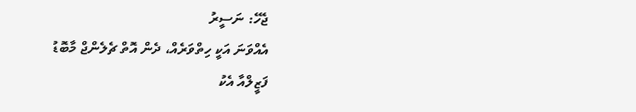ޖެހޭ: ނަސީރު
އެއްވަނަ އަކީ ހިތްވަރެއް، ދެން އޮތް ޗެލެންޖް މާބޮޑު
ފަޒީލްއާ އެކު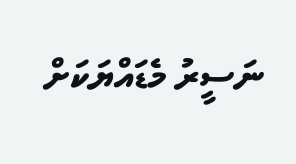ނަސީރު މެޑައްޔަކަށް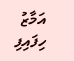އަމާޒު ހިފައިފި